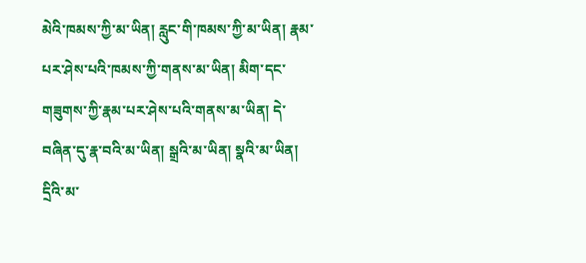མེའི་ཁམས་ཀྱི་མ་ཡིན། རླུང་གི་ཁམས་ཀྱི་མ་ཡིན། རྣམ་པར་ཤེས་པའི་ཁམས་ཀྱི་གནས་མ་ཡིན། མིག་དང་གཟུགས་ཀྱི་རྣམ་པར་ཤེས་པའི་གནས་མ་ཡིན། དེ་བཞིན་དུ་རྣ་བའི་མ་ཡིན། སྒྲའི་མ་ཡིན། སྣའི་མ་ཡིན། དྲིའི་མ་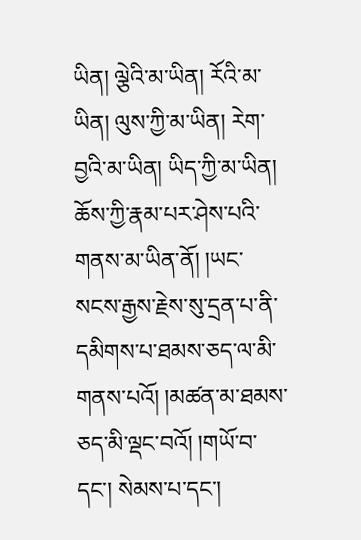ཡིན། ལྕེའི་མ་ཡིན། རོའི་མ་ཡིན། ལུས་ཀྱི་མ་ཡིན། རེག་བྱའི་མ་ཡིན། ཡིད་ཀྱི་མ་ཡིན། ཆོས་ཀྱི་རྣམ་པར་ཤེས་པའི་གནས་མ་ཡིན་ནོ། །ཡང་སངས་རྒྱས་རྗེས་སུ་དྲན་པ་ནི་དམིགས་པ་ཐམས་ཅད་ལ་མི་གནས་པའོ། །མཚན་མ་ཐམས་ཅད་མི་ལྡང་བའོ། །གཡོ་བ་དང་། སེམས་པ་དང་།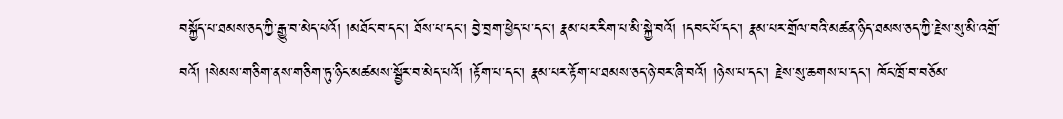བསྐྱོད་པ་ཐམས་ཅད་ཀྱི་རྒྱུ་བ་མེད་པའོ། །མཐོང་བ་དང་། ཐོས་པ་དང་། བྱེ་བྲག་ཕྱེད་པ་དང་། རྣམ་པར་རིག་པ་མི་སྐྱེ་བའོ། །དབང་པོ་དང་། རྣམ་པར་གྲོལ་བའི་མཚན་ཉིད་ཐམས་ཅད་ཀྱི་རྗེས་སུ་མི་འགྲོ་བའོ། །སེམས་གཅིག་ནས་གཅིག་ཏུ་ཉིང་མཚམས་སྦྱོར་བ་མེད་པའོ། །རྟོག་པ་དང་། རྣམ་པར་རྟོག་པ་ཐམས་ཅད་ཉེ་བར་ཞི་བའོ། །ཉེས་པ་དང་། རྗེས་སུ་ཆགས་པ་དང་། ཁོང་ཁྲོ་བ་བཅོམ་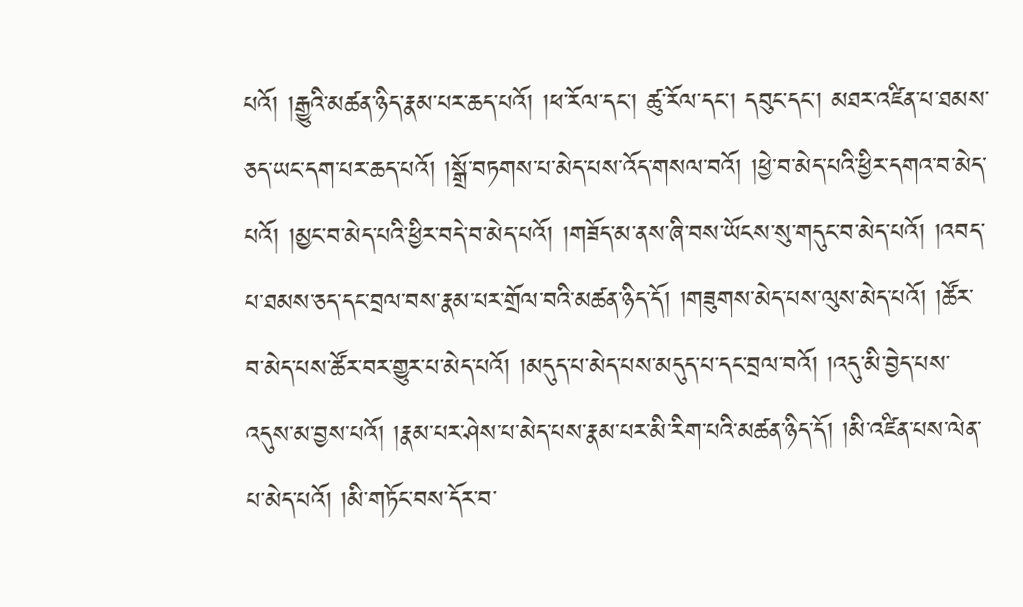པའོ། །རྒྱུའི་མཚན་ཉིད་རྣམ་པར་ཆད་པའོ། །ཕ་རོལ་དང་། ཚུ་རོལ་དང་། དབུང་དང་། མཐར་འཛིན་པ་ཐམས་ཅད་ཡང་དག་པར་ཆད་པའོ། །སྒྲོ་བཏགས་པ་མེད་པས་འོད་གསལ་བའོ། །ཕྱེ་བ་མེད་པའི་ཕྱིར་དགའ་བ་མེད་པའོ། །མྱང་བ་མེད་པའི་ཕྱིར་བདེ་བ་མེད་པའོ། །གཟོད་མ་ནས་ཞི་བས་ཡོངས་སུ་གདུང་བ་མེད་པའོ། །འབད་པ་ཐམས་ཅད་དང་བྲལ་བས་རྣམ་པར་གྲོལ་བའི་མཚན་ཉིད་དོ། །གཟུགས་མེད་པས་ལུས་མེད་པའོ། །ཚོར་བ་མེད་པས་ཚོར་བར་གྱུར་པ་མེད་པའོ། །མདུད་པ་མེད་པས་མདུད་པ་དང་བྲལ་བའོ། །འདུ་མི་བྱེད་པས་འདུས་མ་བྱས་པའོ། །རྣམ་པར་ཤེས་པ་མེད་པས་རྣམ་པར་མི་རིག་པའི་མཚན་ཉིད་དོ། །མི་འཛིན་པས་ལེན་པ་མེད་པའོ། །མི་གཏོང་བས་དོར་བ་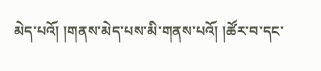མེད་པའོ། །གནས་མེད་པས་མི་གནས་པའོ། །ཚོར་བ་དང་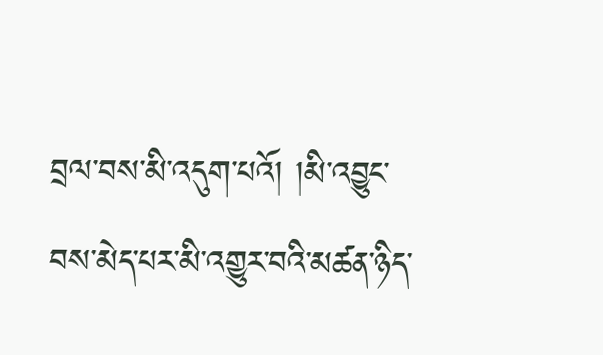བྲལ་བས་མི་འདུག་པའོ། །མི་འབྱུང་བས་མེད་པར་མི་འགྱུར་བའི་མཚན་ཉིད་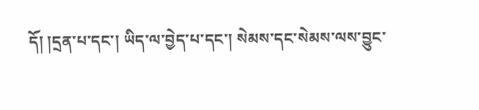དོ། །དྲན་པ་དང་། ཡིད་ལ་བྱེད་པ་དང་། སེམས་དང་སེམས་ལས་བྱུང་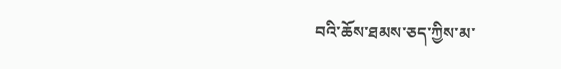བའི་ཆོས་ཐམས་ཅད་ཀྱིས་མ་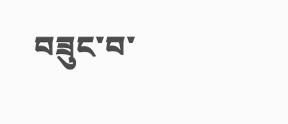བཟུང་བ་